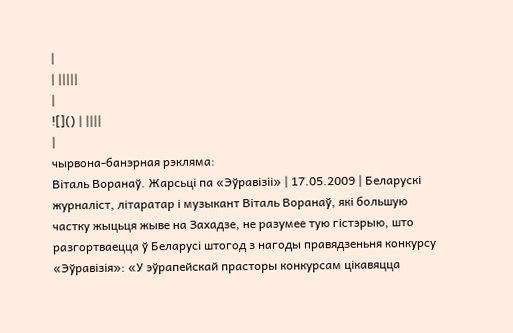|
| |||||
|
![]() | ||||
|
чырвона-банэрная рэкляма:
Віталь Воранаў. Жарсьці па «Эўравізіі» | 17.05.2009 | Беларускі журналіст, літаратар і музыкант Віталь Воранаў, які большую частку жыцьця жыве на Захадзе, не разумее тую гістэрыю, што разгортваецца ў Беларусі штогод з нагоды правядзеньня конкурсу «Эўравізія»: «У эўрапейскай прасторы конкурсам цікавяцца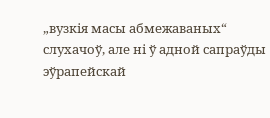„вузкія масы абмежаваных“ слухачоў, але ні ў адной сапраўды эўрапейскай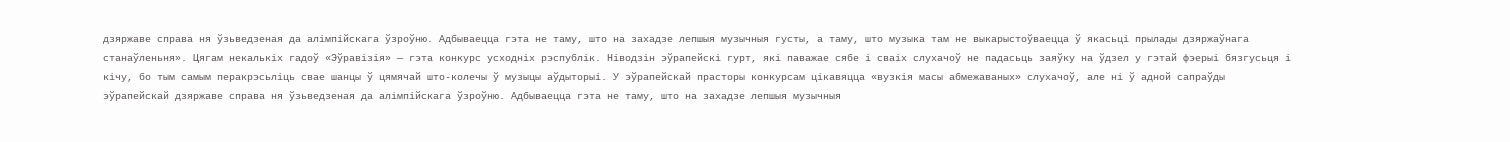дзяржаве справа ня ўзьведзеная да алімпійскага ўзроўню. Адбываецца гэта не таму, што на захадзе лепшыя музычныя густы, а таму, што музыка там не выкарыстоўваецца ў якасьці прылады дзяржаўнага станаўленьня». Цягам некалькіх гадоў «Эўравізія» — гэта конкурс усходніх рэспублік. Ніводзін эўрапейскі гурт, які паважае сябе і сваіх слухачоў не падасьць заяўку на ўдзел у гэтай фэерыі бязгусьця і кічу, бо тым самым перакрэсьліць свае шанцы ў цямячай што-колечы ў музыцы аўдыторыі. У эўрапейскай прасторы конкурсам цікавяцца «вузкія масы абмежаваных» слухачоў, але ні ў адной сапраўды эўрапейскай дзяржаве справа ня ўзьведзеная да алімпійскага ўзроўню. Адбываецца гэта не таму, што на захадзе лепшыя музычныя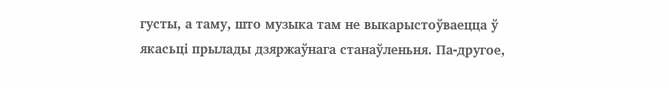густы, а таму, што музыка там не выкарыстоўваецца ў якасьці прылады дзяржаўнага станаўленьня. Па-другое,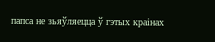папса не зьяўляецца ў гэтых краінах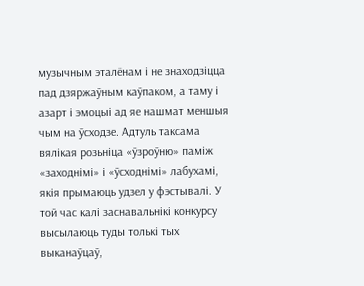музычным эталёнам і не знаходзіцца пад дзяржаўным каўпаком, а таму і азарт і эмоцыі ад яе нашмат меншыя чым на ўсходзе. Адтуль таксама вялікая розьніца «ўзроўню» паміж «заходнімі» і «ўсходнімі» лабухамі, якія прымаюць удзел у фэстывалі. У той час калі заснавальнікі конкурсу высылаюць туды толькі тых выканаўцаў,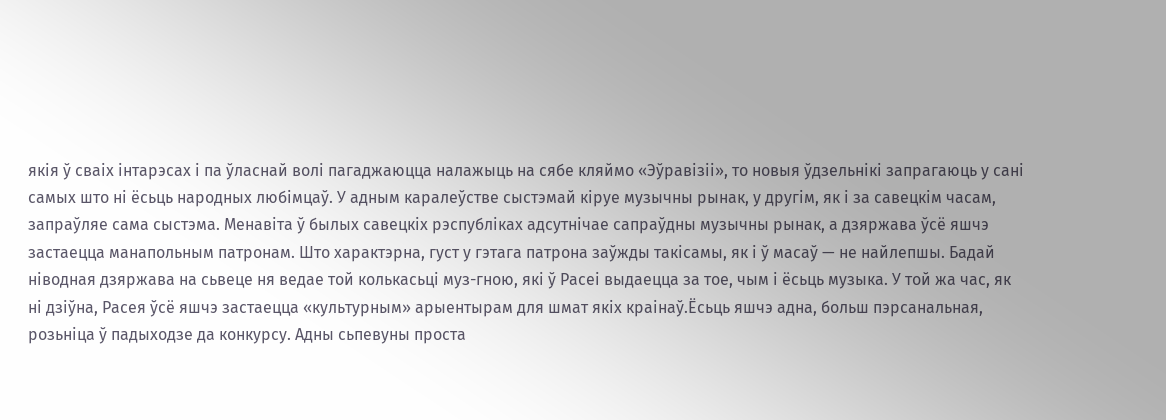якія ў сваіх інтарэсах і па ўласнай волі пагаджаюцца налажыць на сябе кляймо «Эўравізіі», то новыя ўдзельнікі запрагаюць у сані самых што ні ёсьць народных любімцаў. У адным каралеўстве сыстэмай кіруе музычны рынак, у другім, як і за савецкім часам, запраўляе сама сыстэма. Менавіта ў былых савецкіх рэспубліках адсутнічае сапраўдны музычны рынак, а дзяржава ўсё яшчэ застаецца манапольным патронам. Што характэрна, густ у гэтага патрона заўжды такісамы, як і ў масаў — не найлепшы. Бадай ніводная дзяржава на сьвеце ня ведае той колькасьці муз-гною, які ў Расеі выдаецца за тое, чым і ёсьць музыка. У той жа час, як ні дзіўна, Расея ўсё яшчэ застаецца «культурным» арыентырам для шмат якіх краінаў.Ёсьць яшчэ адна, больш пэрсанальная, розьніца ў падыходзе да конкурсу. Адны сьпевуны проста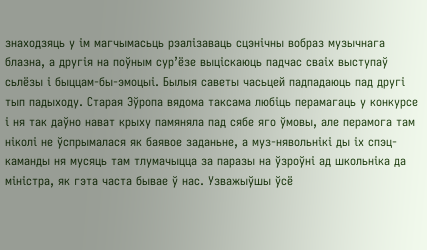знаходзяць у ім магчымасьць рэалізаваць сцэнічны вобраз музычнага блазна, а другія на поўным сур’ёзе выціскаюць падчас сваіх выступаў сьлёзы і быццам-бы-эмоцыі. Былыя саветы часьцей падпадаюць пад другі тып падыходу. Старая Эўропа вядома таксама любіць перамагаць у конкурсе і ня так даўно нават крыху памяняла пад сябе яго ўмовы, але перамога там ніколі не ўспрымалася як баявое заданьне, а муз-нявольнікі ды іх спэц-каманды ня мусяць там тлумачыцца за паразы на ўзроўні ад школьніка да міністра, як гэта часта бывае ў нас. Узважыўшы ўсё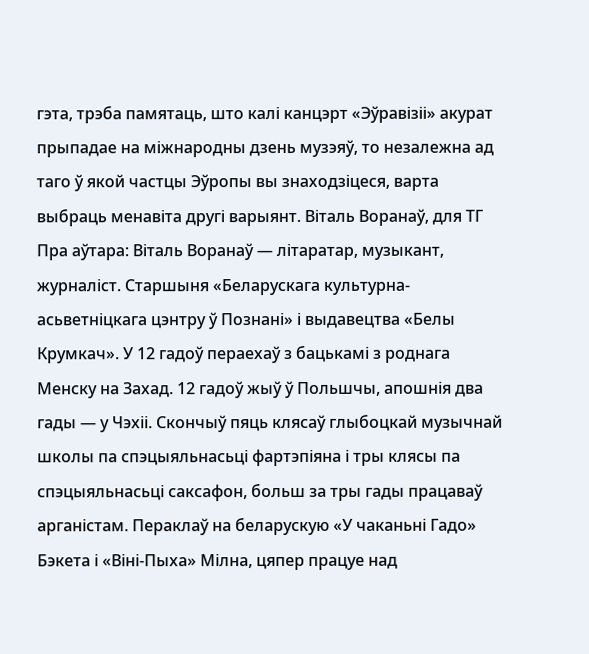гэта, трэба памятаць, што калі канцэрт «Эўравізіі» акурат прыпадае на міжнародны дзень музэяў, то незалежна ад таго ў якой частцы Эўропы вы знаходзіцеся, варта выбраць менавіта другі варыянт. Віталь Воранаў, для ТГ Пра аўтара: Віталь Воранаў — літаратар, музыкант, журналіст. Старшыня «Беларускага культурна-асьветніцкага цэнтру ў Познані» і выдавецтва «Белы Крумкач». У 12 гадоў пераехаў з бацькамі з роднага Менску на Захад. 12 гадоў жыў ў Польшчы, апошнія два гады — у Чэхіі. Скончыў пяць клясаў глыбоцкай музычнай школы па спэцыяльнасьці фартэпіяна і тры клясы па спэцыяльнасьці саксафон, больш за тры гады працаваў арганістам. Пераклаў на беларускую «У чаканьні Гадо» Бэкета і «Віні-Пыха» Мілна, цяпер працуе над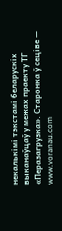некалькімі тэкстамі беларускіх выканаўцаў у межах праекту ТГ «Перазагрузка». Старонка ў сеціве — www.voranau.com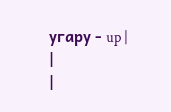угару - up |
|
|